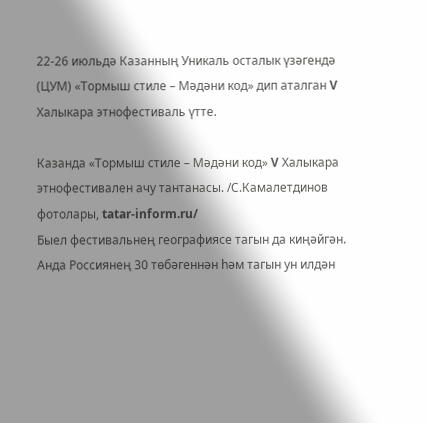22-26 июльдә Казанның Уникаль осталык үзәгендә (ЦУМ) «Тормыш стиле – Мәдәни код» дип аталган V Халыкара этнофестиваль үтте.

Казанда «Тормыш стиле – Мәдәни код» V Халыкара этнофестивален ачу тантанасы. /С.Камалетдинов фотолары, tatar-inform.ru/
Быел фестивальнең географиясе тагын да киңәйгән. Анда Россиянең 30 төбәгеннән һәм тагын ун илдән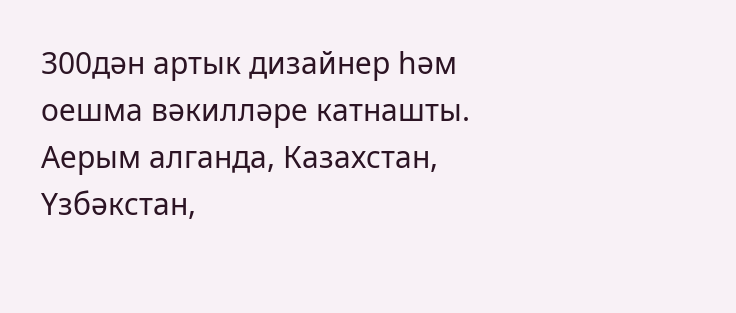300дән артык дизайнер һәм оешма вәкилләре катнашты. Аерым алганда, Казахстан, Үзбәкстан,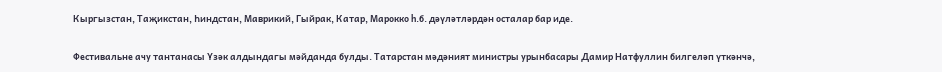Кыргызстан, Таҗикстан, Һиндстан, Маврикий, Гыйрак, Катар, Марокко һ.б. дәүләтләрдән осталар бар иде.

Фестивальне ачу тантанасы Үзәк алдындагы мәйданда булды. Татарстан мәдәният министры урынбасары Дамир Натфуллин билгеләп үткәнчә,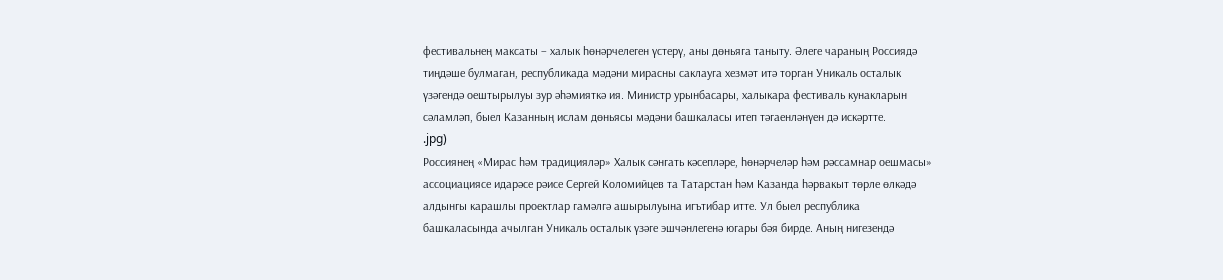фестивальнең максаты – халык һөнәрчелеген үстерү, аны дөньяга таныту. Әлеге чараның Россиядә тиңдәше булмаган, республикада мәдәни мирасны саклауга хезмәт итә торган Уникаль осталык үзәгендә оештырылуы зур әһәмияткә ия. Министр урынбасары, халыкара фестиваль кунакларын сәламләп, быел Казанның ислам дөньясы мәдәни башкаласы итеп тәгаенләнүен дә искәртте.
.jpg)
Россиянең «Мирас һәм традицияләр» Халык сәнгать кәсепләре, һөнәрчеләр һәм рәссамнар оешмасы» ассоциациясе идарәсе рәисе Сергей Коломийцев та Татарстан һәм Казанда һәрвакыт төрле өлкәдә алдынгы карашлы проектлар гамәлгә ашырылуына игътибар итте. Ул быел республика башкаласында ачылган Уникаль осталык үзәге эшчәнлегенә югары бәя бирде. Аның нигезендә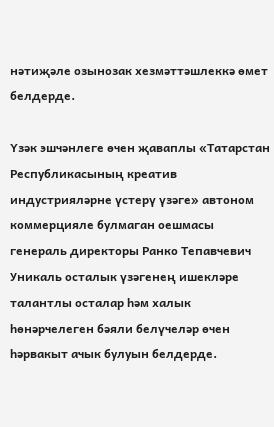нәтиҗәле озынозак хезмәттәшлеккә өмет белдерде.

Үзәк эшчәнлеге өчен җаваплы «Татарстан Республикасының креатив индустрияләрне үстерү үзәге» автоном коммерцияле булмаган оешмасы генераль директоры Ранко Тепавчевич Уникаль осталык үзәгенең ишекләре талантлы осталар һәм халык һөнәрчелеген бәяли белүчеләр өчен һәрвакыт ачык булуын белдерде.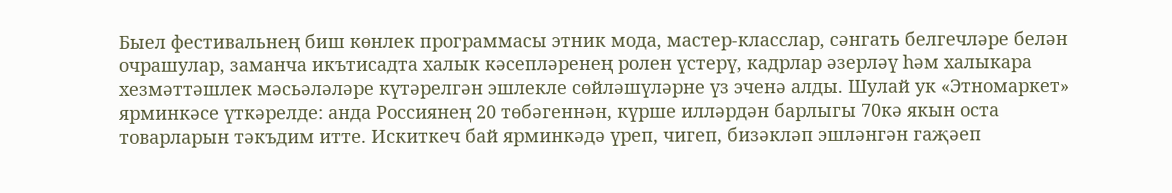Быел фестивальнең биш көнлек программасы этник мода, мастер-класслар, сәнгать белгечләре белән очрашулар, заманча икътисадта халык кәсепләренең ролен үстерү, кадрлар әзерләү һәм халыкара хезмәттәшлек мәсьәләләре күтәрелгән эшлекле сөйләшүләрне үз эченә алды. Шулай ук «Этномаркет» ярминкәсе үткәрелде: анда Россиянең 20 төбәгеннән, күрше илләрдән барлыгы 70кә якын оста товарларын тәкъдим итте. Искиткеч бай ярминкәдә үреп, чигеп, бизәкләп эшләнгән гаҗәеп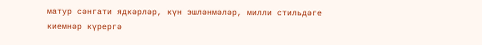матур сәнгати ядкәрләр, күн эшләнмәләр, милли стильдәге киемнәр күрергә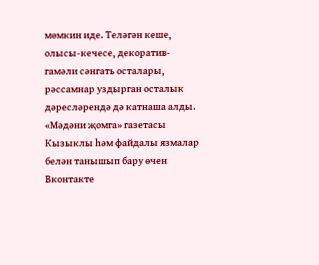мөмкин иде. Теләгән кеше, олысы-кечесе, декоратив-гамәли сәнгать осталары, рәссамнар уздырган осталык дәресләрендә дә катнаша алды.
«Мәдәни җомга» газетасы
Кызыклы һәм файдалы язмалар белән танышып бару өчен Вконтакте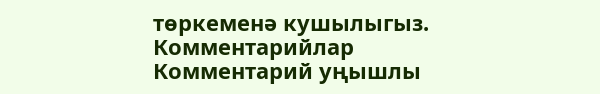төркеменә кушылыгыз.
Комментарийлар
Комментарий уңышлы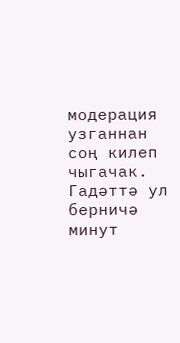модерация узганнан соң килеп чыгачак. Гадәттә ул берничә минут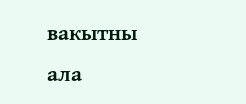вакытны ала